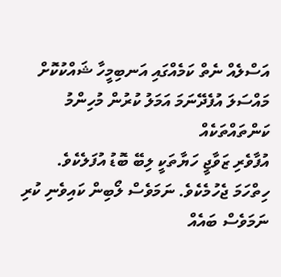އަސްލެއް ނެތް ކަމެއްގައި އަނބިމީހާ ޝައްކުކޮށް މައްސަލަ އުފެދޭނަމަ އަމަލު ކުރުން މުހިންމު ކަންތައްތަކެއް
އުފާވެރި ޒަވާޖީ ހަޔާތަކީ ލިބޭ ބޮޑު އުފަލެކެވެ. ހިތްހަމަ ޖެހުމެކެވެ. ނަމަވެސް ލޯބިން ކައިވެނި ކުރި ނަމަވެސް ބައެއް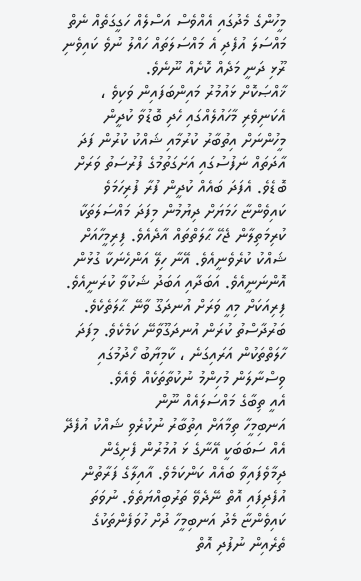މީހުންގެ މެދުގައި އެއްވެސް އަސްލެއް ހަގީގަތެއް ނެތް މައްސަލަ އުފެދި އެ މައްސަލަތައް ހައްލު ނުވެ ކައިވެނި ރޫޅި ދަނީ މަދެއް ކޮށެއް ނޫނެވެ.
ޚާއްޞަކޮށް ޅައުމުރު މައިންބަފައިން ވަކިވެ ، އެކަނިވެރި މާހައުލެއްގައި ހެދި ބޮޑުވާ ކުދީން މީހުންނަށް އިތުބާރު ކުރުމާއި ޝައްކު ކުރުން ފަދަ އާދަތައް ނަފުސުގައި އަށަގަތުމުގެ ފުރުސަތު ވަރަށް ބޮޑެވެ. އެފަދަ ބައެއް ކުދީން ފުރާ ފުރިހަމަވެ ކައިވެންޏާ ހަމަޔަށް ދިޔުމުން މިފަދަ މައްސަލަތަކާ ކުރިމަތިލާން ޖެހޭ ޙާލަތްތައް އާދެއެވެ. ފިރިމީހާއަށް ޝައްކު ކުރެވެނީއެވެ. އޭނާ ހިލޭ އަންހެނަކާ ގުޅުން އޮންނަނީއެވެ. އަބަދާއި އަބަދު ޝަކުވާ ކުރަނީއެވެ.
ފިރިއަކަށް މިއީ ވަރަށް އުނދަގޫ ވާނޭ ޙާލަތެކެވެ. ބަރުދާސްތު ކުރަން އުނދަގޫވާނޭ ކަމެކެވެ. މިފަދަ ހާލަތްތަކުން އަރައިގަނެ ، ކާމިޔާބު ހޯދުމުގައި ވިސްނާލަން މުހިންމު ނުކުތާތަކެއް ވެއެވެ.
އެއީ ތިބާގެ މައްސަލައެއް ނޫން
އަނބިމީހާ ތިމާއަށް އިތުބާރު ނުކުރެވި ޝައްކު އުފެދޭ އެއް ސަބަބަކީ އޭނާގެ ޅަ އުމުރުން ފެށިގެން ދިމާވެފައިވާ ބައެއް ކަންކަމެވެ. އާއިލާގެ ފަރާތުން އުފެދިފައި އޮތް ނޭދެވޭ ތަރުބިއްޔަތެވެ. ނުވަތަ ކައިވެންޏާ މެދު އަނބިމީހާ ދުށް ހުވަފެންތަކުގެ ތެރެއިން ނުފުދި އޮތް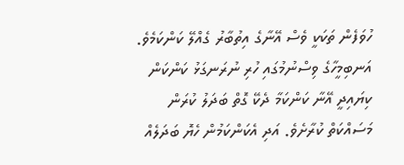ހުވަފެން ތަކަކީ ވެސް އޭނާގެ އިތުބާރު ގެއްލޭ ކަންކަމެވެ.
އަނބިމީހާގެ ވިސްނުމުގައި ހުރި ނުރަނގަޅު ކަންކަން ކިޔައިދީ އޭނާ ކަންކަމާ ދެކޭ ގޮތް ބަދަލު ކުރަން މަސައްކަތް ކުރާށެވެ. އަދި އެކަންކަމުން ހެޔޮ ބަދަލެއް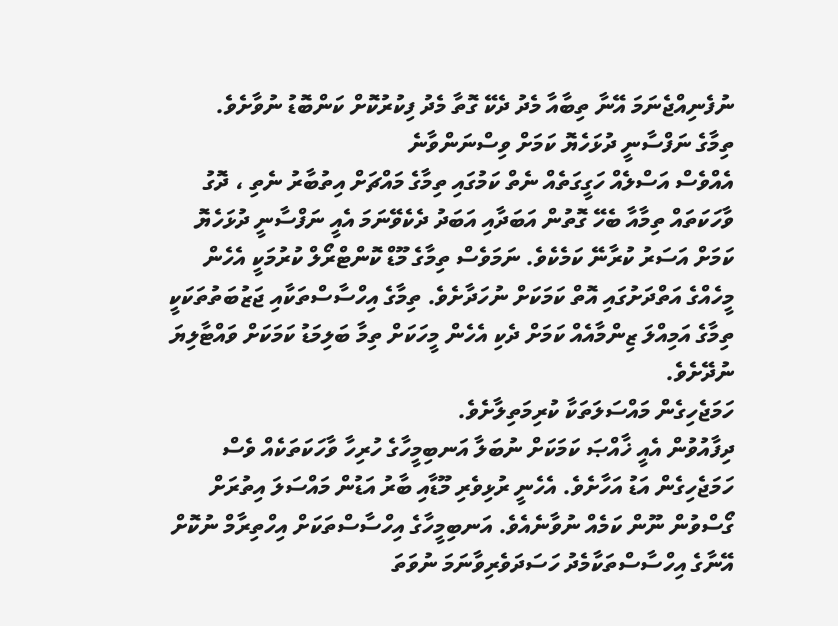ނުފެނިއްޖެނަމަ އޭނާ ތިބާއާ މެދު ދެކޭ ގޮތާ މެދު ފިކުރުކޮށް ކަންބޮޑު ނުވާށެވެ.
ތިމާގެ ނަފްސާނީ ދުޅަހެޔޮ ކަމަށް ވިސްނަންވާނެ
އެއްވެސް އަސްލެއް ހަގީގަތެއް ނެތް ކަމުގައި ތިމާގެ މައްޗަށް އިތުބާރު ނެތި ، ދޮގު ވާހަކަތައް ތިމާއާ ބެހޭ ގޮތުން އަބަދާއި އަބަދު ދެކެވޭނަމަ އެއީ ނަފްސާނީ ދުޅަހެޔޮ ކަމަށް އަސަރު ކުރާނޭ ކަމެކެވެ. ނަމަވެސް ތިމާގެ މޫޑް ކޮންޓްރޯލް ކުރުމަކީ އެހެން މީހެއްގެ އަތްދަށުގައި އޮތް ކަމަކަށް ނުހަދާށެވެ. ތިމާގެ އިހްސާސްތަކާއި ޖަޒުބަތުތަކަކީ ތިމާގެ އަމިއްލަ ޒިންމާއެއް ކަމަށް ދެކި އެހެން މީހަކަށް ތިމާ ބަލިމަޑު ކަމަކަށް ވައްޓާލިޔަ ނުދޭށެވެ.
ހަމަޖެހިގެން މައްސަލަތަކާ ކުރިމަތިލާށެވެ.
ދިފާއުވުން އެއީ ޚާއްޞަ ކަމަކަށް ނުބަލާ އަނބިމީހާގެ ހުރިހާ ވާހަކަތަކެއް ވެސް ހަމަޖެހިގެން އަޑު އަހާށެވެ. އެހެނީ ރުޅިވެރި މޫޑާއި ބާރު އަޑުން މައްސަލަ އިތުރަށް ގޯސްވުން ނޫން ކަމެއް ނުވާނެއެވެ. އަނބިމީހާގެ އިހްސާސްތަކަށް އިހްތިރާމް ނުކޮށް އޭނާގެ އިހްސާސްތަކާމެދު ހަސަދަވެރިވާނަމަ ނުވަތަ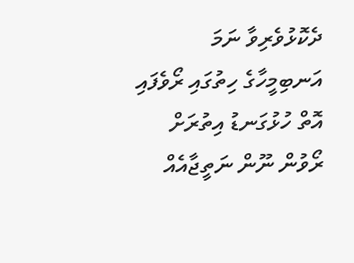ދެކޮޅުވެރިވާ ނަމަ އަނބިމީހާގެ ހިތުގައި ރޯވެފައި އޮތް ހުޅުގަނޑު އިތުރަށް ރޯވުން ނޫން ނަތީޖާއެއް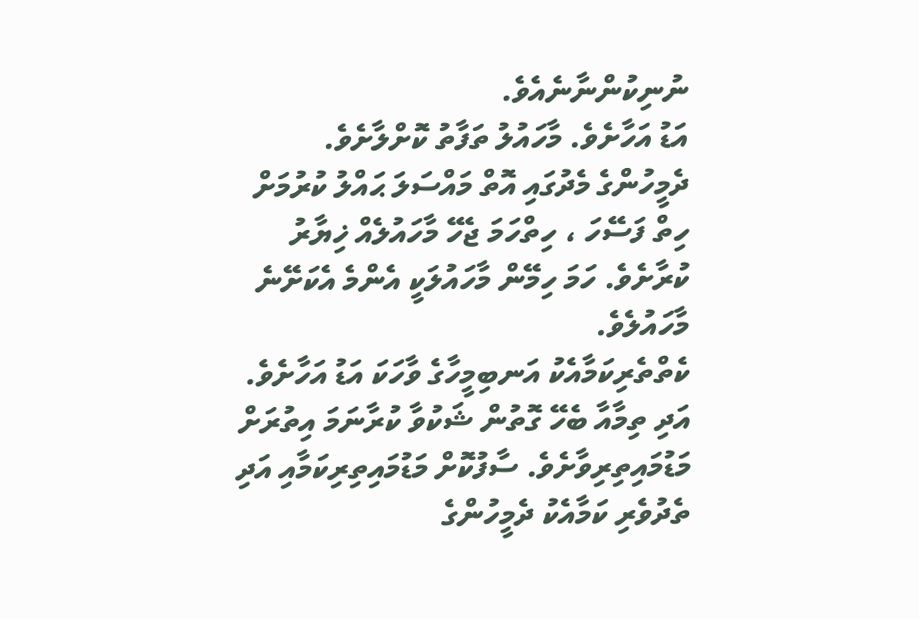ނުނިކުންނާނެއެވެ.
އަޑު އަހާށެވެ. މާހައުލު ތަފާތު ކޮށްލާށެވެ.
ދެމީހުންގެ މެދުގައި އޮތް މައްސަލަ ޙައްލު ކުރުމަށް ހިތް ފަސޭހަ ، ހިތްހަމަ ޖެހޭ މާހައުލެއް ޚިޔާރު ކުރާށެވެ. ހަމަ ހިމޭން މާހައުލަކީ އެންމެ އެކަށޭނެ މާހައުލެވެ.
ކެތްތެރިކަމާއެކު އަނބިމީހާގެ ވާހަކަ އަޑު އަހާށެވެ. އަދި ތިމާއާ ބެހޭ ގޮތުން ޝަކުވާ ކުރާނަމަ އިތުރަށް މަޑުމައިތިރިވާށެވެ. ސާފުކޮށް މަޑުމައިތިރިކަމާއި އަދި ތެދުވެރި ކަމާއެކު ދެމީހުންގެ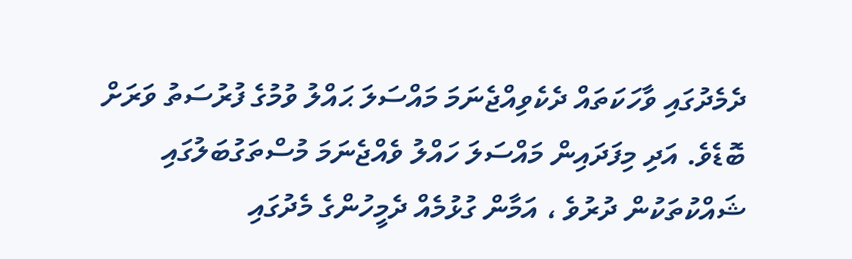ދެމެދުގައި ވާހަކަތައް ދެކެވިއްޖެނަމަ މައްސަލަ ޙައްލު ވުމުގެ ފުރުސަތު ވަރަށް ބޮޑެވެ. އަދި މިފަދައިން މައްސަލަ ހައްލު ވެއްޖެނަމަ މުސްތަގުބަލުގައި ޝައްކުތަކުން ދުރުވެ ، އަމާން ގުޅުމެއް ދެމީހުންގެ މެދުގައި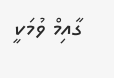ގާއިމް ވުމަކީ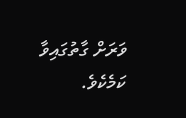ވަރަށް ގާތުގައިވާ ކަމެކެވެ.